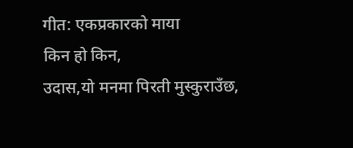गीत: एकप्रकारको माया
किन हो किन,
उदास,यो मनमा पिरती मुस्कुराउँछ,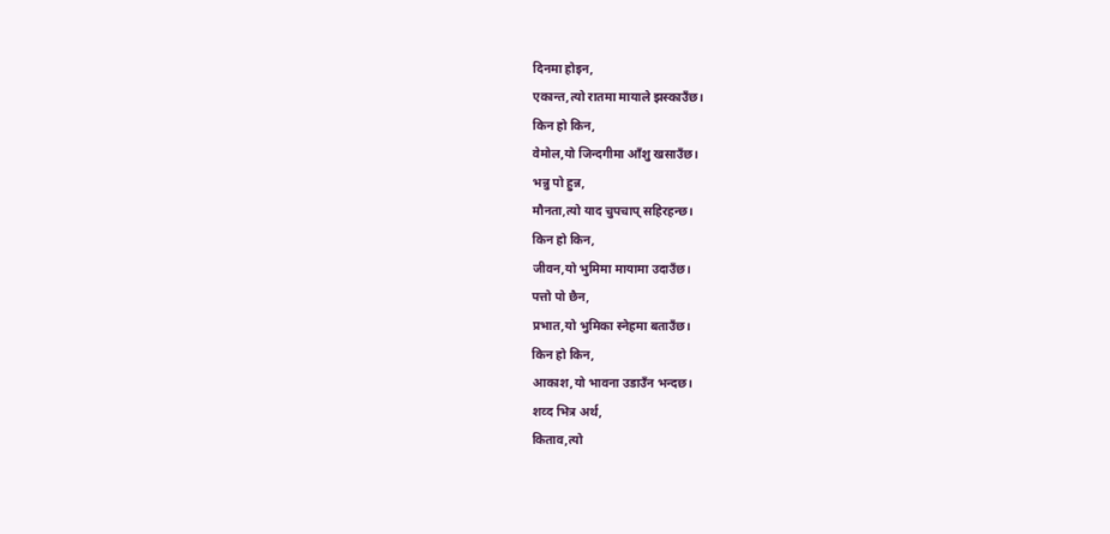दिनमा होइन,
एकान्त,त्यो रातमा मायाले झस्काउँछ।
किन हो किन,
वेमोल,यो जिन्दगीमा आँशु खसाउँछ।
भन्नु पो हुन्न,
मौनता,त्यो याद चुपचाप् सहिरहन्छ।
किन हो किन,
जीवन,यो भुमिमा मायामा उदाउँछ।
पत्तो पो छैन,
प्रभात,यो भुमिका स्नेहमा बताउँछ।
किन हो किन,
आकाश,यो भावना उडाउँन भन्दछ।
शव्द भित्र अर्थ,
किताव,त्यो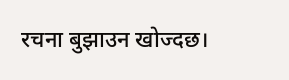रचना बुझाउन खोज्दछ।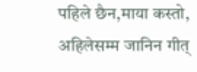पहिले छैन,माया कस्तो,
अहिलेसम्म जानिन गीत्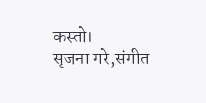कस्तो।
सृजना गरे,संगीत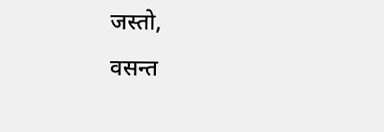जस्तो,
वसन्त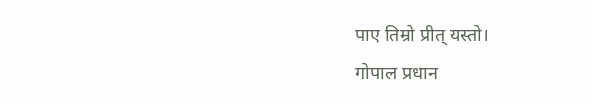पाए तिम्रो प्रीत् यस्तो।
गोपाल प्रधान